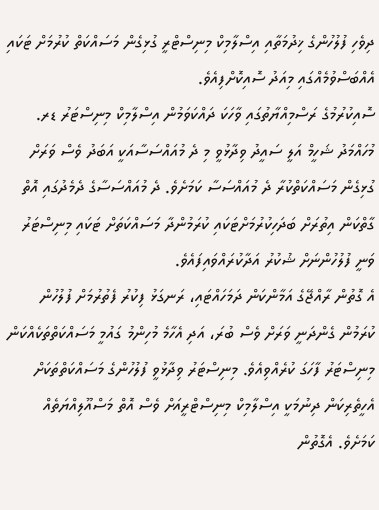ދިވެހި ފުލުހުންގެ ޚިދުމަތާއި އިސްލާމިކް މިނިސްޓްރީ ގުޅިގެން މަސައްކަތް ކުރުމަށް ޓަކައި އެއްބަސްވުމެއްގައި މިއަދު ސޮއިކޮށްފިއެވެ.
ސޮއިކުރުމުގެ ރަސްމިއްޔާތުގައި ވާހަކަ ދައްކަވަމުން އިސްލާމިކް މިނިސްޓަރު ޑރ. މުހައްމަދު ޝަހީމް އަލީ ސައީދު ވިދާޅުވީ މި ދެ މުއައްސަސާއަކީ އަބަދު ވެސް ވަރަށް ގުޅިގެން މަސައްކަތްކުރާ ދެ މުއައްސަސާ ކަމަށެވެ. ދެ މުއައްސަސާގެ ދެމެދުގައި އޮތް ގާތްކަން އިތުރަށް ބަދަހިކުރުމަށްޓަކައި ކުރަމުންދާ މަސައްކަތަށް ޓަކައި މިނިސްޓަރު ވަނީ ފުލުހުންނަށް ޝުކުރު އަދާކުރައްވައިފައެވެ.
އެ ގޮތުން ރާއްޖޭގެ އަމާންކަން ދަމަހައްޓައި، ރަނގަޅު ފިކުރު ފެތުރުމަށް ފުލުހުން ކުރަމުން ގެންދަނީ ވަރަށް ވެސް ބުރަ، އަދި އެހާމެ މުހިންމު ގައުމީ މަސައްކަތްތަކެއްކަން މިނިސްޓަރު ފާހަގަ ކުރެއްވިއެވެ. މިނިސްޓަރު ވިދާޅުވީ ފުލުހުންގެ މަސައްކަތްތަކަށް އެހީތެރިކަން ދިނުމަކީ އިސްލާމިކް މިނިސްޓްރީއަށް ވެސް އޮތް މަސްއޫލިއްޔަތެއް ކަމަށެވެ. އެގޮތުން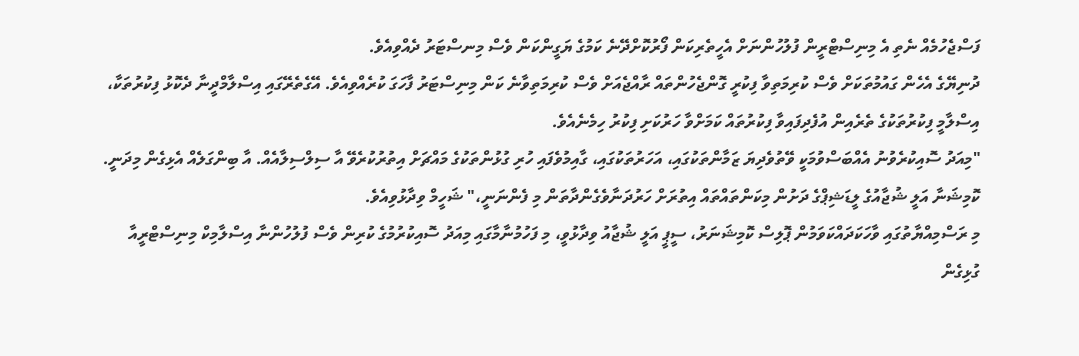ފަސްޖެހުމެއް ނެތި އެ މިނިސްޓްރީން ފުލުހުންނަށް އެހީތެރިކަން ފޯރުކޮށްދޭނެ ކަމުގެ ޔަގީންކަން ވެސް މިނސްޓަރު ދެއްވިއެވެ.
ދުނިޔޭގެ އެހެން ގައުމުތަކަށް ވެސް ކުރިމަތިވާ ފިކުރީ ގޮންޖެހުންތައް ރާއްޖެއަށް ވެސް ކުރިމަތިވާނެ ކަން މިނިސްޓަރު ފާހަގަ ކުރެއްވިއެވެ. އޭގެތެރޭގައި އިސްލާމްދީނާ ދެކޮޅު ފިކުރުތަކާ، އިސްލާމީ ފިކުރުތަކުގެ ތެރެއިން އުފެދިފައިވާ ފިކުރުތައް ކަމަށްވާ ހަރުކަށި ފިކުރު ހިމެނެއެވެ.
"މިއަދު ސޮއިކުރެވުނު އެއްބަސްވުމަކީ ވޭތުވެދިޔަ ޒަމާންތަކުގައި، އަހަރުތަކުގައި، ގާއިމުވެފައި ހުރި ގުޅުންތަކުގެ މައްޗަށް އިތުރުކުރެވޭ އާ ސިލްސިލާއެއް. އާ ބިންގަލެއް އެޅިގެން މިދަނީ. ކޮމިޝަނާ އަލީ ޝުޖާއުގެ ލީޑަޝިޕްގެ ދަށުން މިކަންތައްތައް އިތުރަށް ހަރުދަނާވެގެންދާތަން މި ފެންނަނީ،" ޝަހީމް ވިދާޅުވިއެވެ.
މި ރަސްމިއްޔާތުގައި ވާހަކަދައްކަވަމުން ޕޮލިސް ކޮމިޝަނަރު، ސީޕީ އަލީ ޝުޖާއު ވިދާޅުވީ، މި ފަހުމުނާމާގައި މިއަދު ސޮއިކުރުމުގެ ކުރިން ވެސް ފުލުހުންނާ އިސްލާމިކް މިނިސްޓްރީއާ ގުޅިގެން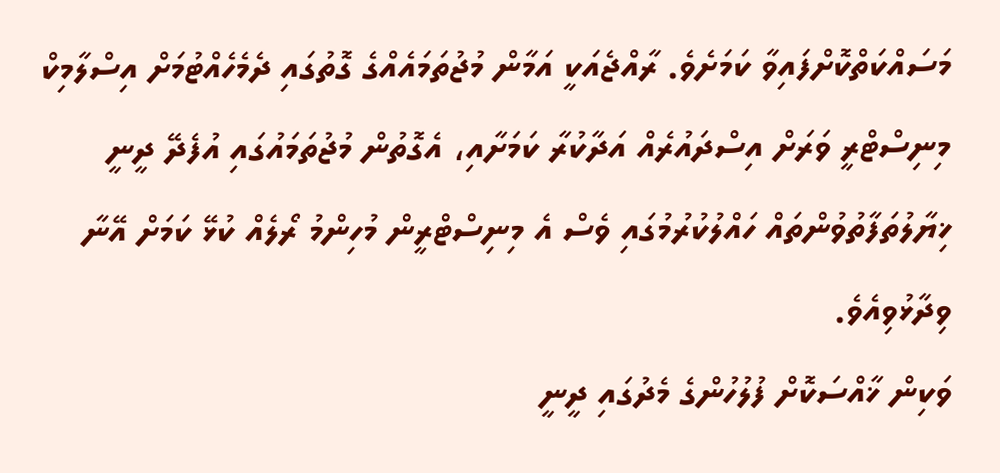މަސައްކަތްކޮށްފައިވާ ކަމަށެވެ. ރާއްޖެއަކީ އަމާން މުޖުތަމައެއްގެ ގޮތުގައި ދެމެހެއްޓުމަށް އިސްލާމިކް މިނިސްޓްރީ ވަރަށް އިސްދައުރެއް އަދާކުރާ ކަމަށާއި، އެގޮތުން މުޖުތަމައުގައި އުފެދޭ ދީނީ ޚިޔާލުތަފާތުވުންތައް ހައްލުކުރުމުގައި ވެސް އެ މިނިސްޓްރީން މުހިންމު ރޯލެއް ކުޅޭ ކަމަށް އޭނާ ވިދާޅުވިއެވެ.
ވަކިން ޚާއްސަކޮށް ފުލުހުންގެ މެދުގައި ދީނީ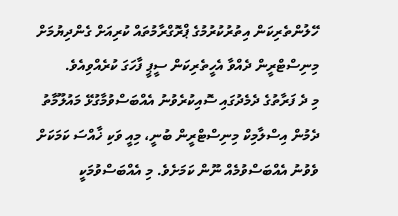ހޭލުންތެރިކަން އިތުރުކުރުމުގެ ޕްރޮގްރާމުތައް ކުރިއަށް ގެންދިޔުމަށް މިނިސްޓްރީން ދެއްވާ އެހީތެރިކަން ސީޕީ ފާހަގަ ކުރެއްވިއެވެ.
މި ދެ ފަރާތުގެ ދެމެދުގައި ސޮއިކުރެވުނު އެއްބަސްވުމާގުޅޭ މައުލޫމާތު ދެމުން އިސްލާމިކް މިނިސްޓްރީން ބުނީ، މިއީ ވަކި ޚާއްސަ ކަމަކަށް ވެވުނު އެއްބަސްވުމެއް ނޫން ކަމަށެވެ. މި އެއްބަސްވުމަކީ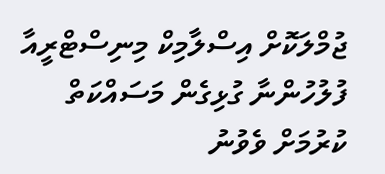ޖުމްލަކޮށް އިސްލާމިކް މިނިސްޓްރީއާ ފުލުހުންނާ ގުޅިގެން މަސައްކަތް ކުރުމަށް ވެވުނު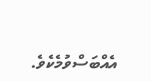އެއްބަސްވުމެކެވެ.